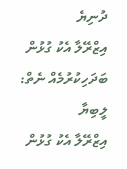ދުނިޔެ
އިޒްރޭލާ އެކު ގުޅުން ބަދަހިކުރުމެއް ނެތް: ލީބިޔާ
އިޒްރޭލާ އެކު ގުޅުން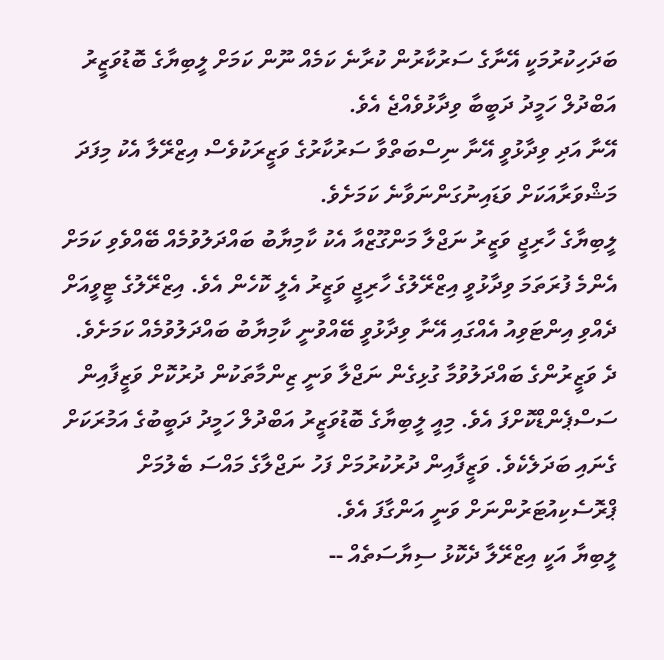ބަދަހިކުރުމަކީ އޭނާގެ ސަރުކާރުން ކުރާނެ ކަމެއް ނޫން ކަމަށް ލީބިޔާގެ ބޮޑުވަޒީރު އަބްދުލް ހަމީދު ދަބީބާ ވިދާޅުވެއްޖެ އެވެ.
އޭނާ އަދި ވިދާޅުވީ އޭނާ ނިސްބަތްވާ ސަރުކާރުގެ ވަޒީރަކުވެސް އިޒްރޭލާ އެކު މިފަދަ މަޝްވަރާއަކަށް ވަޑައިނުގަންނަވާނެ ކަމަށެވެ.
ލީބިޔާގެ ހާރިޖީ ވަޒީރު ނަޖްލާ މަންގޫޒްއާ އެކު ކާމިޔާބު ބައްދަލުވުމެއް ބޭއްވެވި ކަމަށް އެންމެ ފުރަތަމަ ވިދާޅުވީ އިޒްރޭލުގެ ހާރިޖީ ވަޒީރު އެލީ ކޮހެން އެވެ. އިޒްރޭލުގެ ޓީވީއަށް ދެއްވި އިންޓަވިއު އެއްގައި އޭނާ ވިދާޅުވީ ބޭއްވުނީ ކާމިޔާބު ބައްދަލުވުމެއް ކަމަށެވެ.
ދެ ވަޒީރުންގެ ބައްދަލުވުމާ ގުޅިގެން ނަޖްލާ ވަނީ ޒިންމާތަކުން ދުރުކޮށް ވަޒީފާއިން ސަސްޕެންޑްކޮށްފަ އެވެ. މިއީ ލީބިޔާގެ ބޮޑުވަޒީރު އަބްދުލް ހަމީދު ދަބީބުގެ އަމުރަކަށް ގެނައި ބަދަލެކެވެ. ވަޒީފާއިން ދުރުކުރުމަށް ފަހު ނަޖްލާގެ މައްސަ ބެލުމަށް ޕްރޮސެކިއުޓަރުންނަށް ވަނީ އަންގާފަ އެވެ.
ލީބިޔާ އަކީ އިޒްރޭލާ ދެކޮޅު ސިޔާސަތެއް --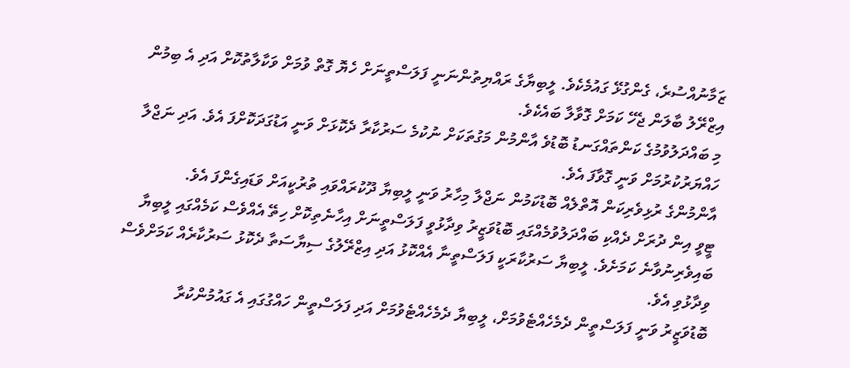ޒަމާނުއްސުރެ، ގެންގުޅޭ ގައުމެކެވެ. ލީބިޔާގެ ރައްޔިތުންނަނީ ފަލަސްތީނަށް ހެޔޮ ގޮތް ވުމަށް ވަކާލާތުކޮށް އަދި އެ ބިމުން އިޒްރޭލު ބާލަން ޖެހޭ ކަމަށް ގޮވާލާ ބައެކެވެ.
މި ބައްދަލުވުމުގެ ކަންތައްގަނޑު ބޮޑުވެ އާންމުން މަގުތަކަށް ނުކުމެ ސަރުކާރާ ދެކޮޅަށް ވަނީ އަޑުގަދަކޮށްފަ އެވެ. އަދި ނަޖްލާ ހައްޔަރުކުރުމަށް ވަނީ ގޮވާފަ އެވެ.
އާންމުންގެ ރުޅިވެރިކަން އޮތްލެއް ބޮޑުކަމުން ނަޖްލާ މިހާރު ވަނީ ލީބިޔާ ދޫކުރައްވައި ތުރުކީއަށް ވަޑައިގެންފަ އެވެ.
ޓީވީ އިން ދުރަށް ދެއްކި ބައްދަލުވުމެއްގައި ބޮޑުވަޒީރު ވިދާޅުވީ ފަލަސްތީނަށް އިހާނެތިކޮށް ހިތޭ އެއްވެސް ކަމެއްގައި ލީބިޔާ ބައިވެރިނުވާނެ ކަމަށެވެ. ލީބިޔާ ސަރުކާރަކީ ފަލަސްތީނާ އެއްކޮޅު އަދި އިޒްރޭލުގެ ސިޔާސަތާ ދެކޮޅު ސަރުކާރެއް ކަމަށްވެސް ވިދާޅުވި އެވެ.
ބޮޑުވަޒީރު ވަނީ ފަލަސްތީން ދެމެހެއްޓެވުމަށް، ލީބިޔާ ދެމެހެއްޓެވުމަށް އަދި ފަލަސްތީން ހައްގުގައި އެ ގައުމުންކުރާ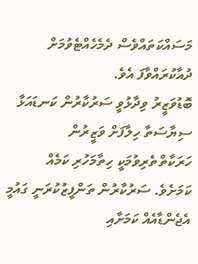މަސައްކަތައްވެސް ދެމެހެއްޓެވުމަށް ދުއާކުރައްވާފަ އެވެ.
ބޮޑުވަޒީރު ވިދާޅުވީ ސަރުކާރުން ކަނޑައަޅާ ސިޔާސަތާ ހިލާފަށް ވަޒީރުން ހަރަކާތްތެރިވުމަކީ ހިތާމަހުރި ކަމެއް ކަމަށެވެ. ސަރުކާރުން ތަންފީޒުކުރަނީ ގައުމީ އެޖެންޑާއެއް ކަމަށާއި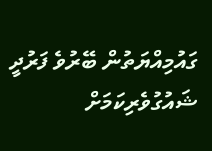ގައުމިއްޔަތުން ބޭރުވެ ފަރުދީ ޝައުގުވެރިކަމަށް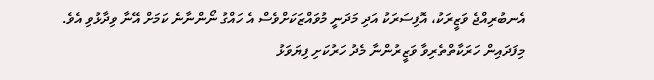އެނބުރިއްޖެ ވަޒީރަކު، އޮފިސަރަކު އަދި މަދަނީ މުވައްޒަކަށްވެސް އެ ހައްގު ނޯންނާނެ ކަމަށް އޭނާ ވިދާޅުވި އެވެ.
މިފަދައިން ހަރަކާތްތެރިވާ ވަޒީރުންނާ މެދު ހަރުކަށި ފިޔަވަޅު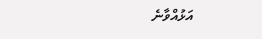އަޅުއްވާނެ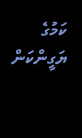ކަމުގެ ޔަގީންކަން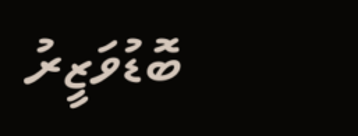ބޮޑުވަޒީރު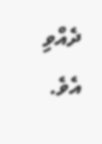ދެއްވި އެވެ.